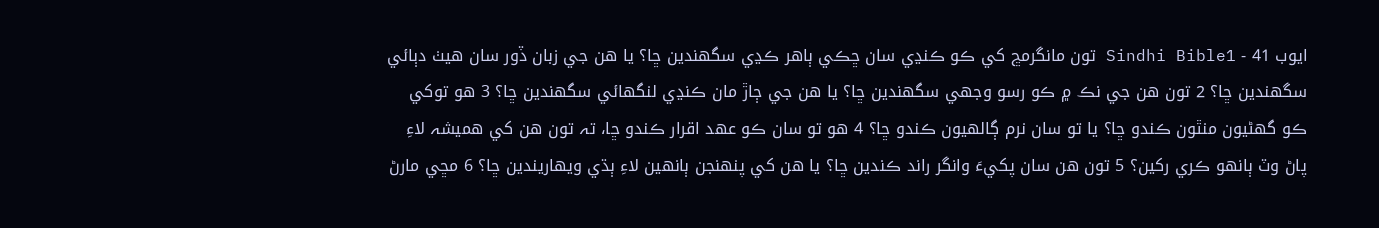ايوب 41 - Sindhi Bible1 تون مانگرمڇ کي ڪو ڪنڍي سان ڇڪي ٻاهر ڪڍي سگهندين ڇا؟ يا هن جي زبان ڏور سان هيٺ دٻائي سگهندين ڇا؟ 2 تون هن جي نڪ ۾ ڪو رسو وجهي سگهندين ڇا؟ يا هن جي ڄاڙ مان ڪنڍي لنگهائي سگهندين ڇا؟ 3 هو توکي ڪو گهڻيون منٿون ڪندو ڇا؟ يا تو سان نرم ڳالهيون ڪندو ڇا؟ 4 هو تو سان ڪو عهد اقرار ڪندو ڇا، تہ تون هن کي هميشہ لاءِ پاڻ وٽ ٻانهو ڪري رکين؟ 5 تون هن سان پکيءَ وانگر راند ڪندين ڇا؟ يا هن کي پنهنجن ٻانهين لاءِ ٻڌي ويهاريندين ڇا؟ 6 مڇي مارڻ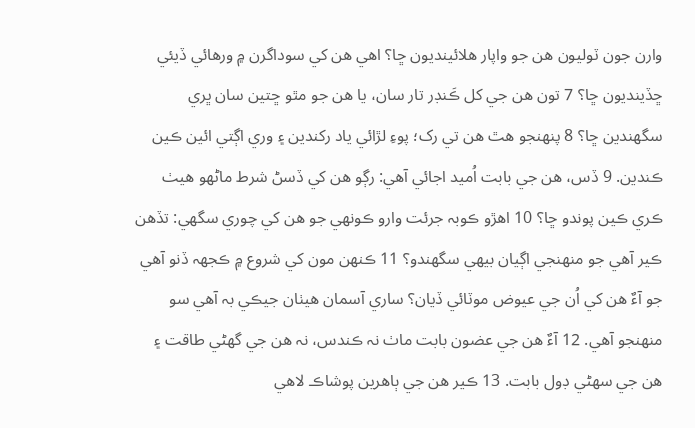وارن جون ٽوليون هن جو واپار هلائينديون ڇا؟ اهي هن کي سوداگرن ۾ ورهائي ڏيئي ڇڏينديون ڇا؟ 7 تون هن جي کل ڪَنڊر تار سان، يا هن جو مٿو ڇتين سان ڀري سگهندين ڇا؟ 8 پنهنجو هٿ هن تي رک؛ پوءِ لڙائي ياد رکندين ۽ وري اڳتي ائين ڪين ڪندين. 9 ڏس، هن جي بابت اُميد اجائي آهي: رڳو هن کي ڏسڻ شرط ماڻهو هيٺ ڪري ڪين پوندو ڇا؟ 10 اهڙو ڪوبہ جرئت وارو ڪونهي جو هن کي چوري سگهي: تڏهن ڪير آهي جو منهنجي اڳيان بيهي سگهندو؟ 11 ڪنهن مون کي شروع ۾ ڪجهہ ڏنو آهي جو آءٌ هن کي اُن جي عيوض موٽائي ڏيان؟ ساري آسمان هيٺان جيڪي بہ آهي سو منهنجو آهي. 12 آءٌ هن جي عضون بابت ماٺ نہ ڪندس، نہ هن جي گهڻي طاقت ۽ هن جي سهڻي ڊول بابت. 13 ڪير هن جي ٻاهرين پوشاڪ لاهي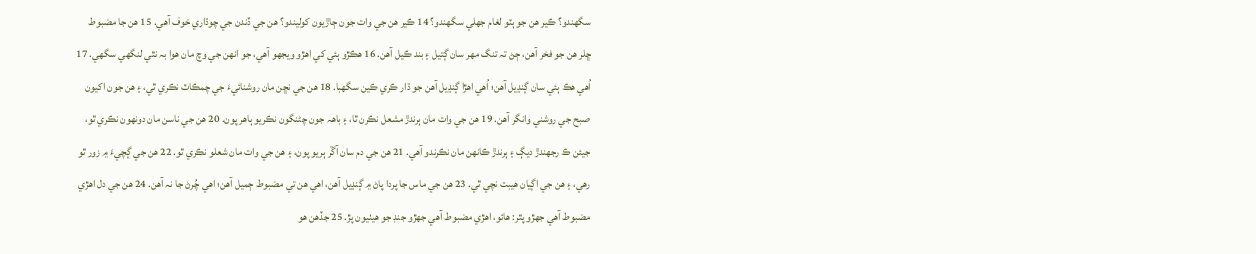سگهندو؟ ڪير هن جو ٻٽو لغام جهلي سگهندو؟ 14 ڪير هن جي وات جون ڄاڙيون کوليندو؟ هن جي ڏندن جي چوڌاري خوف آهي. 15 هن جا مضبوط ڇلر هن جو فخر آهن، ڄڻ تہ تنگ مهر سان ڳتيل ۽ بند ڪيل آهن. 16 هڪڙو ٻئي کي اهڙو ويجهو آهي، جو انهن جي وچ مان هوا بہ نٿي لنگهي سگهي. 17 اُهي هڪ ٻئي سان ڳنڍيل آهن؛ اُهي اهڙا ڳنڍيل آهن جو ڌار ڪري ڪين سگهبا. 18 هن جي نڇن مان روشنائيءَ جي چمڪاٽ نڪري ٿي، ۽ هن جون اکيون صبح جي روشني وانگر آهن. 19 هن جي وات مان ٻرندڙ مشعل نڪرن ٿا، ۽ باهہ جون چڻنگون نڪريو ٻاهر پون. 20 هن جي ناسن مان دونهون نڪري ٿو، جيئن ڪ رجهندڙ ديڳ ۽ ٻرندڙ ڪانهن مان نڪرندو آهي. 21 هن جي دم سان آڱر ٻريو پون، ۽ هن جي وات مان شعلو نڪري ٿو. 22 هن جي ڳچيءَ ۾ زور ٿو رهي، ۽ هن جي اڳيان هيبت نچي ٿي. 23 هن جي ماس جا پردا پاڻ ۾ ڳنڍيل آهن، اهي هن تي مضبوط ڄميل آهن؛ اهي چُرڻ جا نہ آهن. 24 هن جي دل اهڙي مضبوط آهي جهڙو پٿر: هائو، اهڙي مضبوط آهي جهڙو جنڊ جو هيٺيون پڙ. 25 جڏهن هو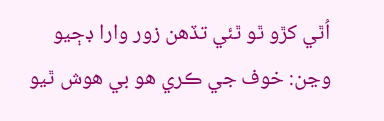اُٿي کڙو ٿو ٿئي تڏهن زور وارا ڊڄيو وڃن: خوف جي ڪري هو بي هوش ٿيو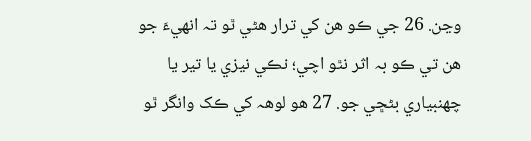وڃن. 26 جي ڪو هن کي ترار هڻي ٿو تہ انهيءَ جو هن تي ڪو بہ اثر نٿو اچي؛ نڪي نيزي يا تير يا چهنبياري بڻڇي جو. 27 هو لوهہ کي ڪک وانگر ٿو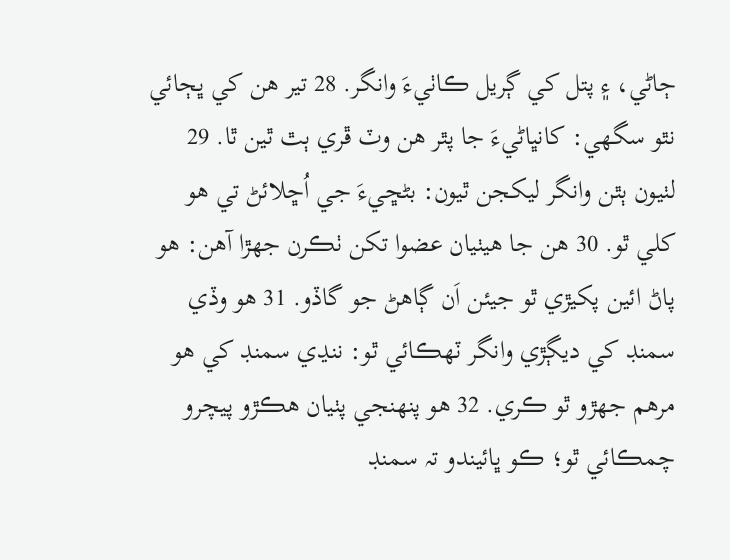ڄاڻي، ۽ پتل کي ڳريل ڪاٺيءَ وانگر. 28 تير هن کي ڀڄائي نٿو سگهي: کانڀاڻيءَ جا پٿر هن وٽ ڦري ٻٿ ٿين ٿا. 29 لٺيون ٻٿن وانگر ليکجن ٿيون: بڻڇيءَ جي اُڇلائڻ تي هو کلي ٿو. 30 هن جا هيٺيان عضوا تکن ٺڪرن جهڙا آهن: هو پاڻ ائين پکيڙي ٿو جيئن اَن ڳاهڻ جو گاڏو. 31 هو وڏي سمنڊ کي ديڳڙي وانگر ٽهڪائي ٿو: ننڍي سمنڊ کي هو مرهم جهڙو ٿو ڪري. 32 هو پنهنجي پٺيان هڪڙو پيچرو چمڪائي ٿو؛ ڪو ڀائيندو تہ سمنڊ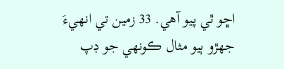اڇو ٿي پيو آهي. 33 زمين تي انهيءَ جهڙو ٻيو مثال ڪونهي جو ڊپ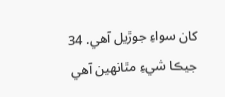کان سواءِ جوڙيل آهي. 34 جيڪا شيءِ مٿانهين آهي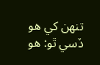تنهن کي هو ڏسي ٿو: هو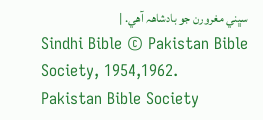سڀني مغرورن جو بادشاهہ آهي. |
Sindhi Bible © Pakistan Bible Society, 1954,1962.
Pakistan Bible Society